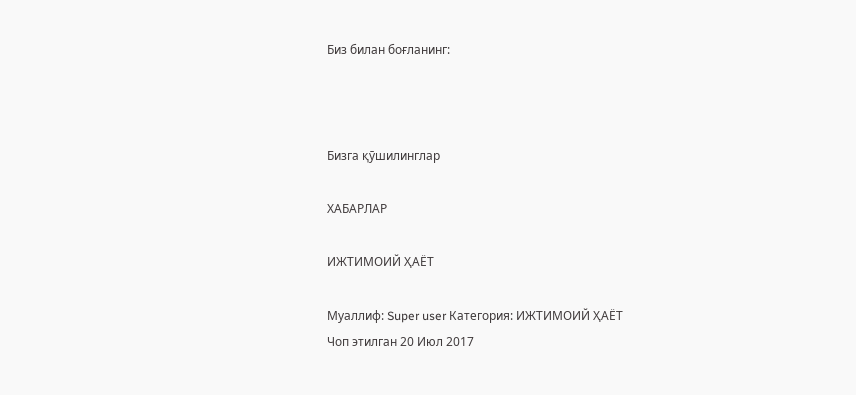Биз билан боғланинг:



Бизга қӯшилинглар

ХАБАРЛАР

ИЖТИМОИЙ ҲАЁТ

Муаллиф: Super user Категория: ИЖТИМОИЙ ҲАЁТ
Чоп этилган 20 Июл 2017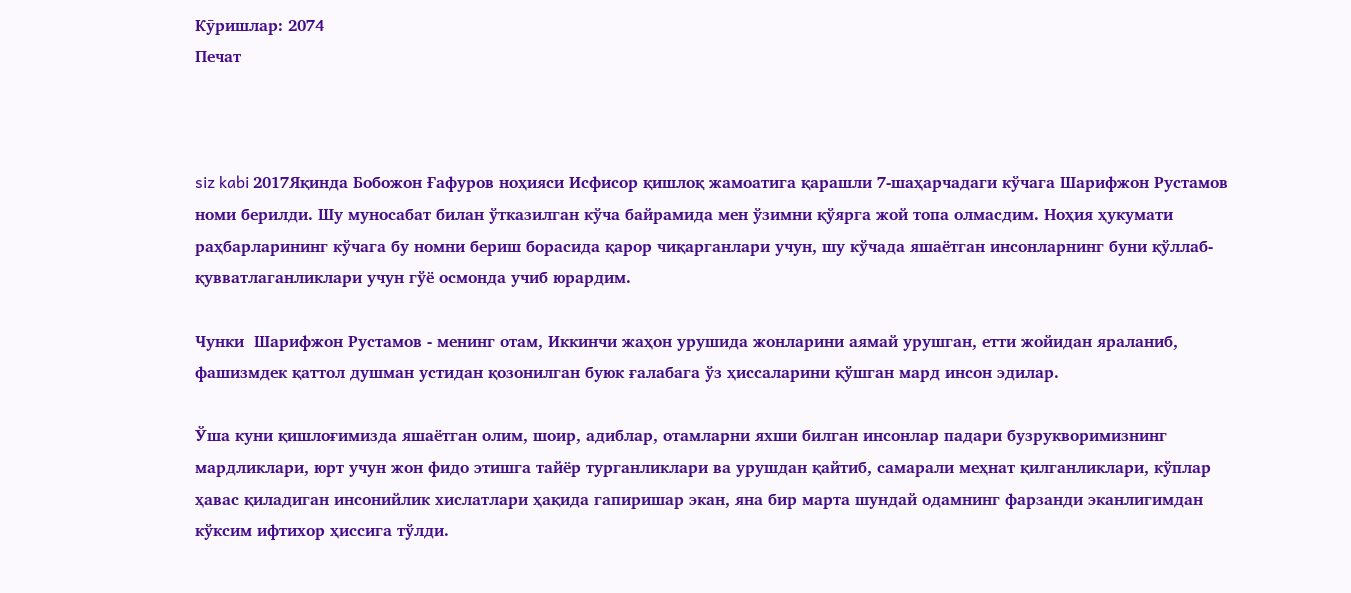Кӯришлар: 2074
Печат



siz kabi 2017Яқинда Бобожон Ғафуров ноҳияси Исфисор қишлоқ жамоатига қарашли 7-шаҳарчадаги кўчага Шарифжон Рустамов номи берилди. Шу муносабат билан ўтказилган кўча байрамида мен ўзимни қўярга жой топа олмасдим. Ноҳия ҳукумати раҳбарларининг кўчага бу номни бериш борасида қарор чиқарганлари учун, шу кўчада яшаётган инсонларнинг буни қўллаб-қувватлаганликлари учун гўё осмонда учиб юрардим.

Чунки  Шарифжон Рустамов - менинг отам, Иккинчи жаҳон урушида жонларини аямай урушган, етти жойидан яраланиб, фашизмдек қаттол душман устидан қозонилган буюк ғалабага ўз ҳиссаларини қўшган мард инсон эдилар.

Ўша куни қишлоғимизда яшаётган олим, шоир, адиблар, отамларни яхши билган инсонлар падари бузрукворимизнинг мардликлари, юрт учун жон фидо этишга тайёр турганликлари ва урушдан қайтиб, самарали меҳнат қилганликлари, кўплар ҳавас қиладиган инсонийлик хислатлари ҳақида гапиришар экан, яна бир марта шундай одамнинг фарзанди эканлигимдан кўксим ифтихор ҳиссига тўлди.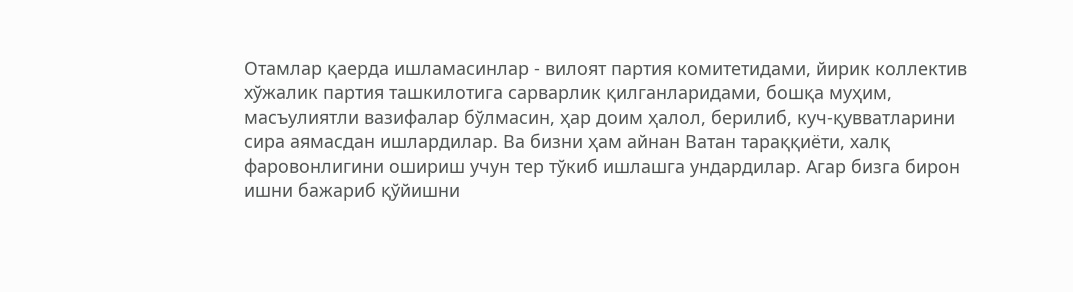Отамлар қаерда ишламасинлар - вилоят партия комитетидами, йирик коллектив хўжалик партия ташкилотига сарварлик қилганларидами, бошқа муҳим, масъулиятли вазифалар бўлмасин, ҳар доим ҳалол, берилиб, куч-қувватларини сира аямасдан ишлардилар. Ва бизни ҳам айнан Ватан тараққиёти, халқ фаровонлигини ошириш учун тер тўкиб ишлашга ундардилар. Агар бизга бирон ишни бажариб қўйишни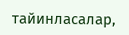тайинласалар,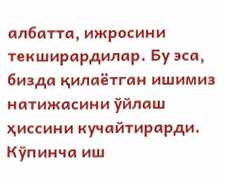албатта, ижросини текширардилар. Бу эса, бизда қилаётган ишимиз натижасини ўйлаш ҳиссини кучайтирарди. Кўпинча иш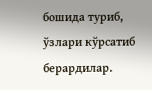бошида туриб, ўзлари кўрсатиб берардилар.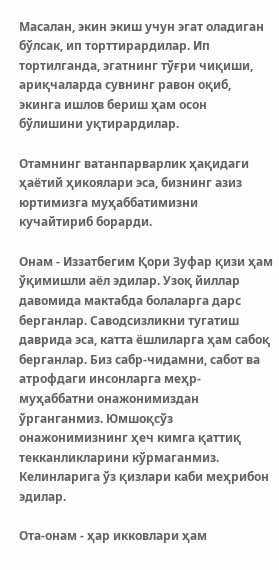Масалан, экин экиш учун эгат оладиган бўлсак, ип торттирардилар. Ип тортилганда, эгатнинг тўғри чиқиши, ариқчаларда сувнинг равон оқиб, экинга ишлов бериш ҳам осон бўлишини уқтирардилар.

Отамнинг ватанпарварлик ҳақидаги ҳаётий ҳикоялари эса, бизнинг азиз юртимизга муҳаббатимизни кучайтириб борарди.

Онам - Иззатбегим Қори Зуфар қизи ҳам ўқимишли аёл эдилар. Узоқ йиллар давомида мактабда болаларга дарс берганлар. Саводсизликни тугатиш даврида эса, катта ёшлиларга ҳам сабоқ берганлар. Биз сабр-чидамни, сабот ва атрофдаги инсонларга меҳр-муҳаббатни онажонимиздан ўрганганмиз. Юмшоқсўз онажонимизнинг ҳеч кимга қаттиқ текканликларини кўрмаганмиз. Келинларига ўз қизлари каби меҳрибон эдилар.

Ота-онам - ҳар икковлари ҳам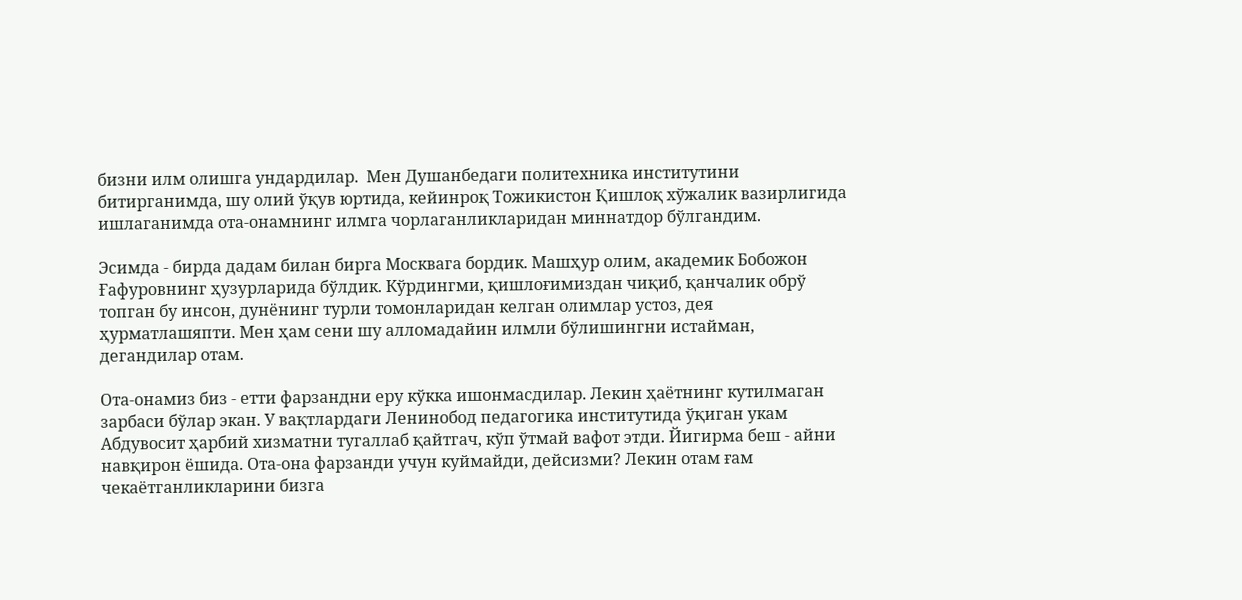бизни илм олишга ундардилар.  Мен Душанбедаги политехника институтини битирганимда, шу олий ўқув юртида, кейинроқ Тожикистон Қишлоқ хўжалик вазирлигида ишлаганимда ота-онамнинг илмга чорлаганликларидан миннатдор бўлгандим.

Эсимда - бирда дадам билан бирга Москвага бордик. Машҳур олим, академик Бобожон Ғафуровнинг ҳузурларида бўлдик. Кўрдингми, қишлоғимиздан чиқиб, қанчалик обрў топган бу инсон, дунёнинг турли томонларидан келган олимлар устоз, дея ҳурматлашяпти. Мен ҳам сени шу алломадайин илмли бўлишингни истайман, дегандилар отам.

Ота-онамиз биз - етти фарзандни еру кўкка ишонмасдилар. Лекин ҳаётнинг кутилмаган зарбаси бўлар экан. У вақтлардаги Ленинобод педагогика институтида ўқиган укам Абдувосит ҳарбий хизматни тугаллаб қайтгач, кўп ўтмай вафот этди. Йигирма беш - айни навқирон ёшида. Ота-она фарзанди учун куймайди, дейсизми? Лекин отам ғам чекаётганликларини бизга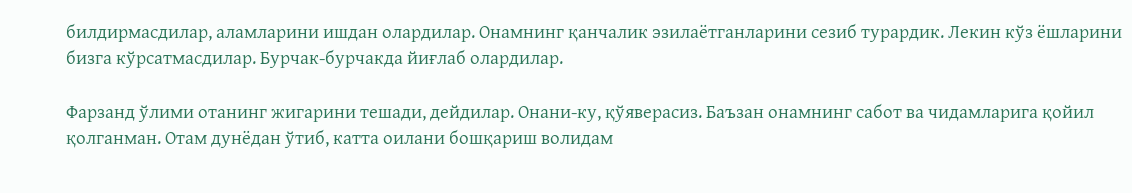билдирмасдилар, аламларини ишдан олардилар. Онамнинг қанчалик эзилаётганларини сезиб турардик. Лекин кўз ёшларини бизга кўрсатмасдилар. Бурчак-бурчакда йиғлаб олардилар.

Фарзанд ўлими отанинг жигарини тешади, дейдилар. Онани-ку, қўяверасиз. Баъзан онамнинг сабот ва чидамларига қойил қолганман. Отам дунёдан ўтиб, катта оилани бошқариш волидам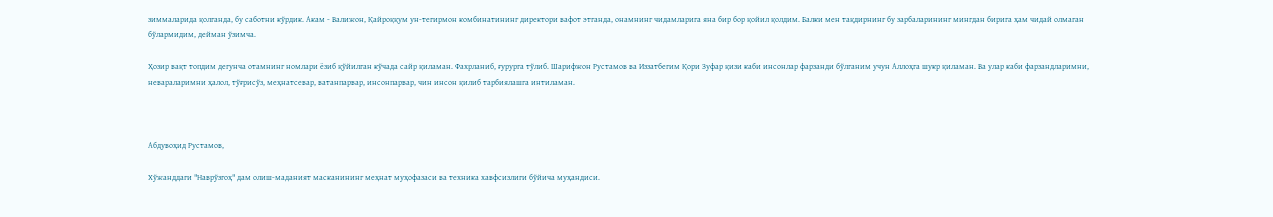зиммаларида қолганда, бу саботни кўрдик. Акам - Валижон, Қайроққум ун-тегирмон комбинатининг директори вафот этганда, онамнинг чидамларига яна бир бор қойил қолдим. Балки мен тақдирнинг бу зарбаларининг мингдан бирига ҳам чидай олмаган бўлармидим, дейман ўзимча.

Ҳозир вақт топдим дегунча отамнинг номлари ёзиб қўйилган кўчада сайр қиламан. Фахрланиб, ғурурга тўлиб. Шарифжон Рустамов ва Иззатбегим Қори Зуфар қизи каби инсонлар фарзанди бўлганим учун Аллоҳга шукр қиламан. Ва улар каби фарзандларимни, невараларимни ҳалол, тўғрисўз, меҳнатсевар, ватанпарвар, инсонпарвар, чин инсон қилиб тарбиялашга интиламан.



Абдувоҳид Рустамов,

Хўжанддаги "Наврўзгоҳ" дам олиш-маданият масканининг меҳнат муҳофазаси ва техника хавфсизлиги бўйича муҳандиси.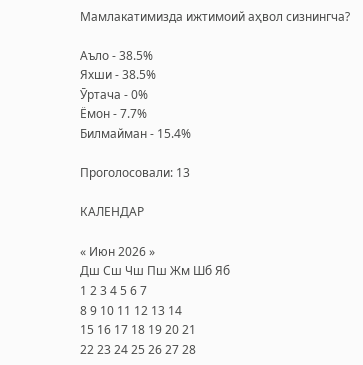Мамлакатимизда ижтимоий аҳвол сизнингча?

Аъло - 38.5%
Яхши - 38.5%
Ӯртача - 0%
Ёмон - 7.7%
Билмайман - 15.4%

Проголосовали: 13

КАЛЕНДАР

« Июн 2026 »
Дш Сш Чш Пш Жм Шб Яб
1 2 3 4 5 6 7
8 9 10 11 12 13 14
15 16 17 18 19 20 21
22 23 24 25 26 27 28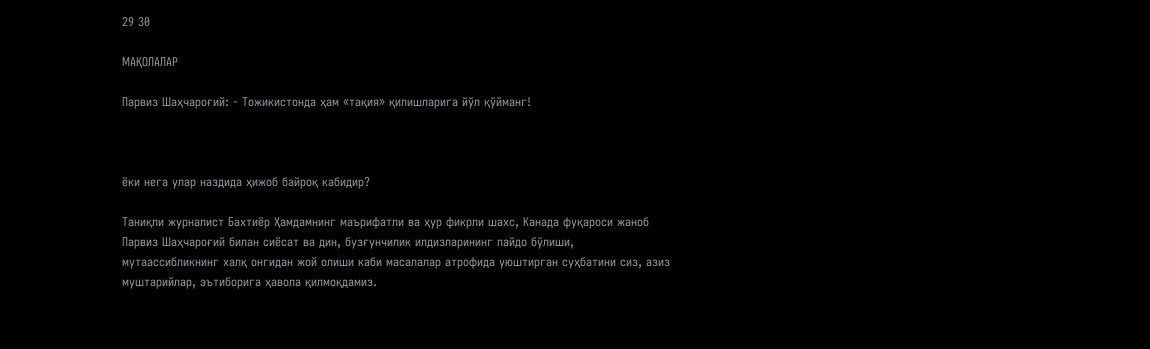29 30

МАҚОЛАЛАР

Парвиз Шаҳчароғий: - Тожикистонда ҳам «тақия» қилишларига йўл қўйманг!



ёки нега улар наздида ҳижоб байроқ кабидир?

Таниқли журналист Бахтиёр Ҳамдамнинг маърифатли ва ҳур фикрли шахс, Канада фуқароси жаноб Парвиз Шаҳчароғий билан сиёсат ва дин, бузғунчилик илдизларининг пайдо бўлиши, мутаассибликнинг халқ онгидан жой олиши каби масалалар атрофида уюштирган суҳбатини сиз, азиз муштарийлар, эътиборига ҳавола қилмоқдамиз.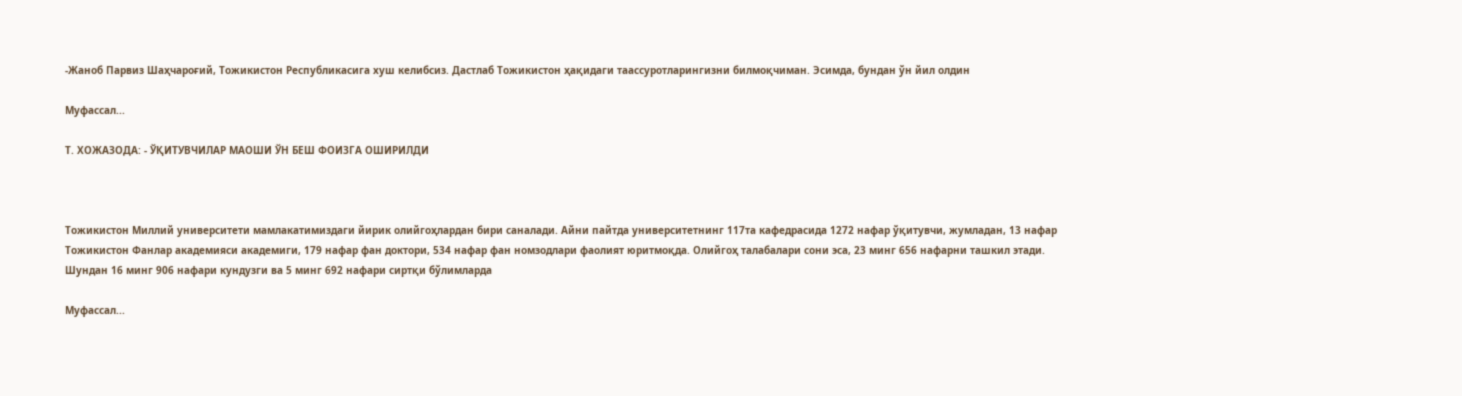-Жаноб Парвиз Шаҳчароғий, Тожикистон Республикасига хуш келибсиз. Дастлаб Тожикистон ҳақидаги таассуротларингизни билмоқчиман. Эсимда, бундан ўн йил олдин

Муфассал...

Т. ХОЖАЗОДА: - ЎҚИТУВЧИЛАР МАОШИ ЎН БЕШ ФОИЗГА ОШИРИЛДИ



Тожикистон Миллий университети мамлакатимиздаги йирик олийгоҳлардан бири саналади. Айни пайтда университетнинг 117та кафедрасида 1272 нафар ўқитувчи, жумладан, 13 нафар Тожикистон Фанлар академияси академиги, 179 нафар фан доктори, 534 нафар фан номзодлари фаолият юритмоқда. Олийгоҳ талабалари сони эса, 23 минг 656 нафарни ташкил этади. Шундан 16 минг 906 нафари кундузги ва 5 минг 692 нафари сиртқи бўлимларда

Муфассал...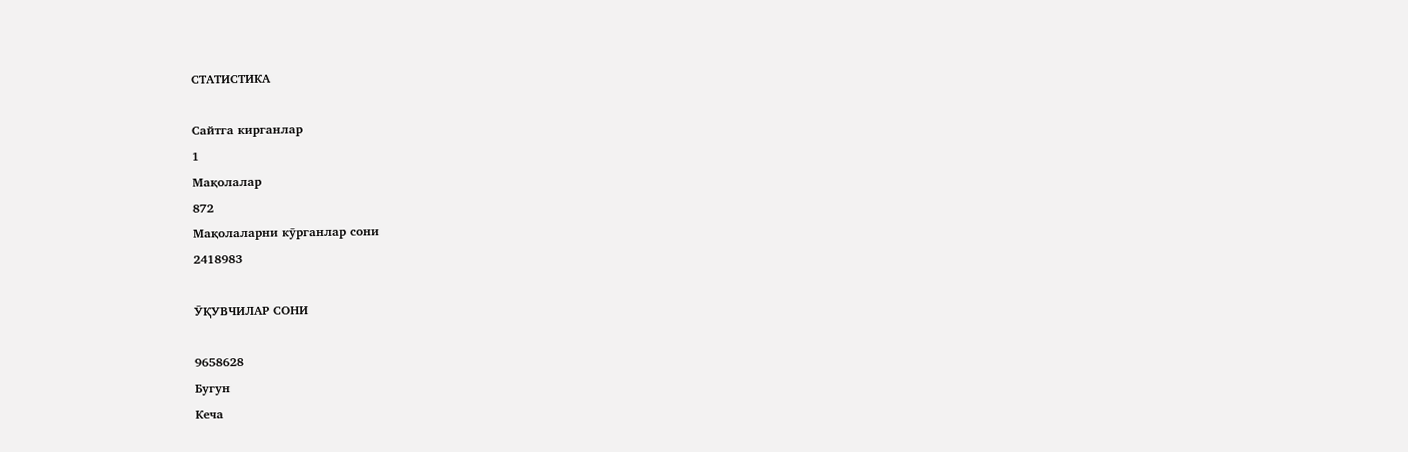СТАТИСТИКА

Сайтга кирганлар
1
Мақолалар
872
Мақолаларни кӯрганлар сони
2418983

ӮҚУВЧИЛАР СОНИ

9658628
Бугун
Кеча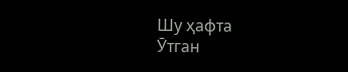Шу ҳафта
Ӯтган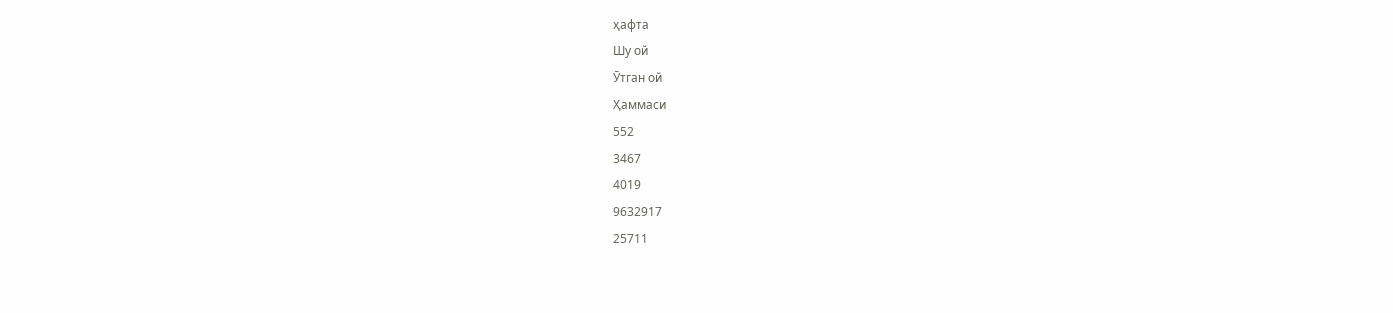ҳафта
Шу ой
Ӯтган ой
Ҳаммаси
552
3467
4019
9632917
25711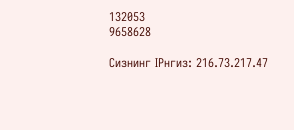132053
9658628

Сизнинг IPнгиз: 216.73.217.47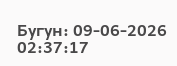Бугун: 09-06-2026 02:37:17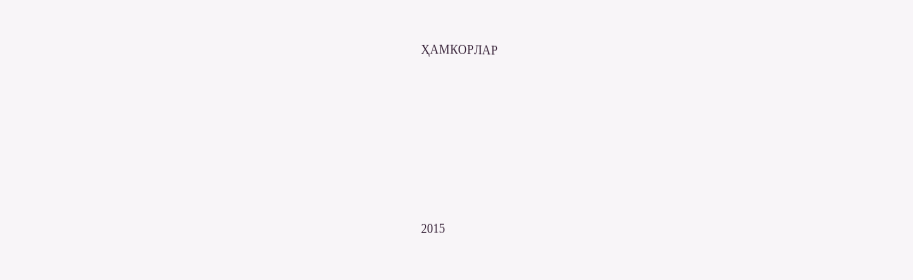ҲАМКОРЛАР







2015